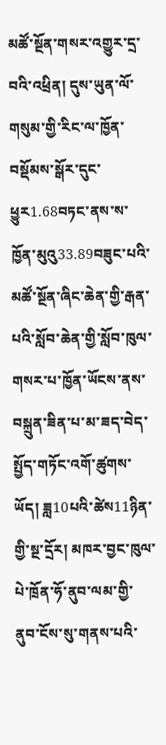མཚོ་སྔོན་གསར་འགྱུར་དྲ་བའི་འཕྲིན། དུས་ཡུན་ལོ་གསུམ་གྱི་རིང་ལ་ཁྱོན་བསྡོམས་སྒོར་དུང་ཕྱུར1.68བཏང་ནས་ས་ཁྱོན་མུའུ33.89བཟུང་པའི་མཚོ་སྔོན་ཞིང་ཆེན་གྱི་རྒན་པའི་སློབ་ཆེན་གྱི་སློབ་ཁུལ་གསར་པ་ཁྱོན་ཡོངས་ནས་བསྐྲུན་ཟིན་པ་མ་ཟད་བེད་སྤྱོད་གཏོང་འགོ་ཚུགས་ཡོད། ཟླ10པའི་ཚེས11ཉིན་གྱི་སྔ་དྲོར། མཁར་བྱང་ཁུལ་པེ་ཁྲོན་ཧོ་ནུབ་ལམ་གྱི་ནུབ་ངོས་སུ་གནས་པའི་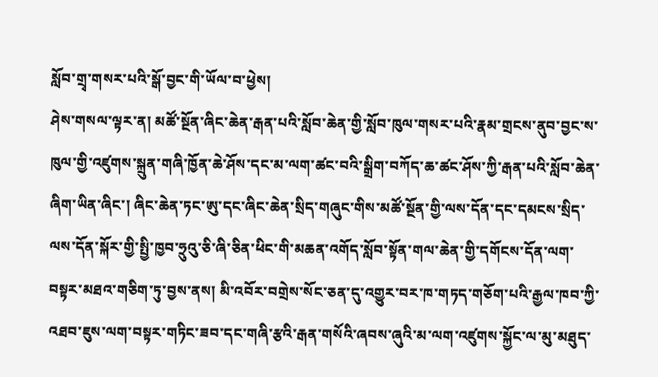སློབ་གྲྭ་གསར་པའི་སྒོ་བྱང་གི་ཡོལ་བ་ཕྱེས།
ཤེས་གསལ་ལྟར་ན། མཚོ་སྔོན་ཞིང་ཆེན་རྒན་པའི་སློབ་ཆེན་གྱི་སློབ་ཁུལ་གསར་པའི་རྣམ་གྲངས་ནུབ་བྱང་ས་ཁུལ་གྱི་འཛུགས་སྐྲུན་གཞི་ཁྱོན་ཆེ་ཤོས་དང་མ་ལག་ཚང་བའི་སྒྲིག་བཀོད་ཆ་ཚང་ཤོས་ཀྱི་རྒན་པའི་སློབ་ཆེན་ཞིག་ཡིན་ཞིང་། ཞིང་ཆེན་ཏང་ཨུ་དང་ཞིང་ཆེན་སྲིད་གཞུང་གིས་མཚོ་སྔོན་གྱི་ལས་དོན་དང་དམངས་སྲིད་ལས་དོན་སྐོར་གྱི་སྤྱི་ཁྱབ་ཧྲུའུ་ཅི་ཞི་ཅིན་ཕིང་གི་མཆན་འགོད་སློབ་སྟོན་གལ་ཆེན་གྱི་དགོངས་དོན་ལག་བསྟར་མཐའ་གཅིག་ཏུ་བྱས་ནས། མི་འབོར་བགྲེས་སོང་ཅན་དུ་འགྱུར་བར་ཁ་གཏད་གཅོག་པའི་རྒྱལ་ཁབ་ཀྱི་འཐབ་ཇུས་ལག་བསྟར་གཏིང་ཟབ་དང་གཞི་རྩའི་རྒན་གསོའི་ཞབས་ཞུའི་མ་ལག་འཛུགས་སྐྱོང་ལ་མུ་མཐུད་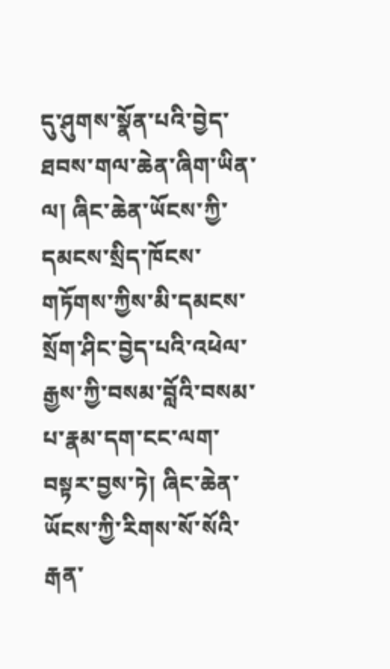དུ་ཤུགས་སྣོན་པའི་བྱེད་ཐབས་གལ་ཆེན་ཞིག་ཡིན་ལ། ཞིང་ཆེན་ཡོངས་ཀྱི་དམངས་སྲིད་ཁོངས་གཏོགས་ཀྱིས་མི་དམངས་སྲོག་ཤིང་བྱེད་པའི་འཕེལ་རྒྱས་ཀྱི་བསམ་བློའི་བསམ་པ་རྣམ་དག་ངང་ལག་བསྟར་བྱས་ཏེ། ཞིང་ཆེན་ཡོངས་ཀྱི་རིགས་སོ་སོའི་རྒན་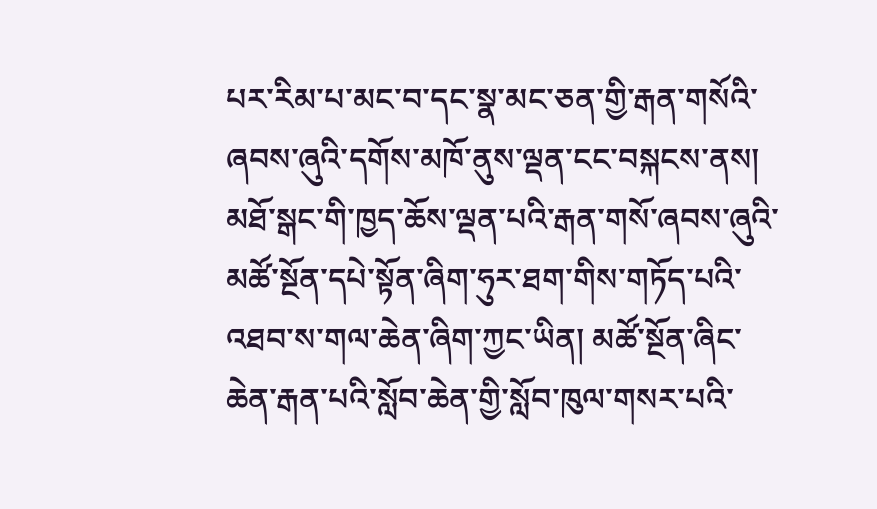པར་རིམ་པ་མང་བ་དང་སྣ་མང་ཅན་གྱི་རྒན་གསོའི་ཞབས་ཞུའི་དགོས་མཁོ་ནུས་ལྡན་ངང་བསྐངས་ནས། མཐོ་སྒང་གི་ཁྱད་ཆོས་ལྡན་པའི་རྒན་གསོ་ཞབས་ཞུའི་མཚོ་སྔོན་དཔེ་སྟོན་ཞིག་ཧུར་ཐག་གིས་གཏོད་པའི་འཐབ་ས་གལ་ཆེན་ཞིག་ཀྱང་ཡིན། མཚོ་སྔོན་ཞིང་ཆེན་རྒན་པའི་སློབ་ཆེན་གྱི་སློབ་ཁུལ་གསར་པའི་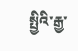སྤྱིའི་རྒྱ་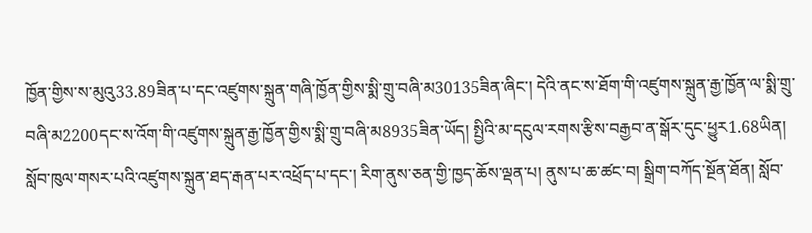ཁྱོན་གྱིས་ས་མུའུ33.89ཟིན་པ་དང་འཛུགས་སྐྲུན་གཞི་ཁྱོན་གྱིས་སྨི་གྲུ་བཞི་མ30135ཟིན་ཞིང་། དེའི་ནང་ས་ཐོག་གི་འཛུགས་སྐྲུན་རྒྱ་ཁྱོན་ལ་སྨི་གྲུ་བཞི་མ2200དང་ས་འོག་གི་འཛུགས་སྐྲུན་རྒྱ་ཁྱོན་གྱིས་སྨི་གྲུ་བཞི་མ8935ཟིན་ཡོད། སྤྱིའི་མ་དངུལ་རགས་རྩིས་བརྒྱབ་ན་སྒོར་དུང་ཕྱུར1.68ཡིན། སློབ་ཁུལ་གསར་པའི་འཛུགས་སྐྲུན་ཐད་རྒན་པར་འཕྲོད་པ་དང་། རིག་ནུས་ཅན་གྱི་ཁྱད་ཆོས་ལྡན་པ། ནུས་པ་ཆ་ཚང་བ། སྒྲིག་བཀོད་སྔོན་ཐོན། སློབ་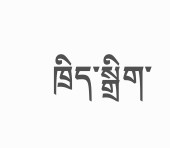ཁྲིད་སྒྲིག་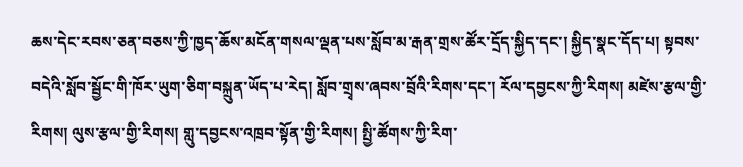ཆས་དེང་རབས་ཅན་བཅས་ཀྱི་ཁྱད་ཆོས་མངོན་གསལ་ལྡན་པས་སློབ་མ་རྒན་གྲས་ཚོར་དྲོད་སྐྱིད་དང་། སྐྱིད་སྣང་དོད་པ། སྟབས་བདེའི་སློབ་སྦྱོང་གི་ཁོར་ཡུག་ཅིག་བསྐྲུན་ཡོད་པ་རེད། སློབ་གྲྭས་ཞབས་བྲོའི་རིགས་དང་། རོལ་དབྱངས་ཀྱི་རིགས། མཛེས་རྩལ་གྱི་རིགས། ལུས་རྩལ་གྱི་རིགས། གླུ་དབྱངས་འཁྲབ་སྟོན་གྱི་རིགས། སྤྱི་ཚོགས་ཀྱི་རིག་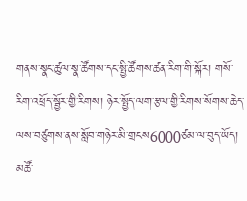གནས་སྣང་ཚུལ་སྣ་ཚོགས་དང་སྤྱི་ཚོགས་ཚན་རིག་གི་སྐོར། གསོ་རིག་འཕྲོད་སྦྱོར་གྱི་རིགས། ཉེར་སྤྱོད་ལག་རྩལ་གྱི་རིགས་སོགས་ཆེད་ལས་བཙུགས་ནས་སློབ་གཉེར་མི་གྲངས6000ཙམ་ལ་བུད་ཡོད།
མཚོ་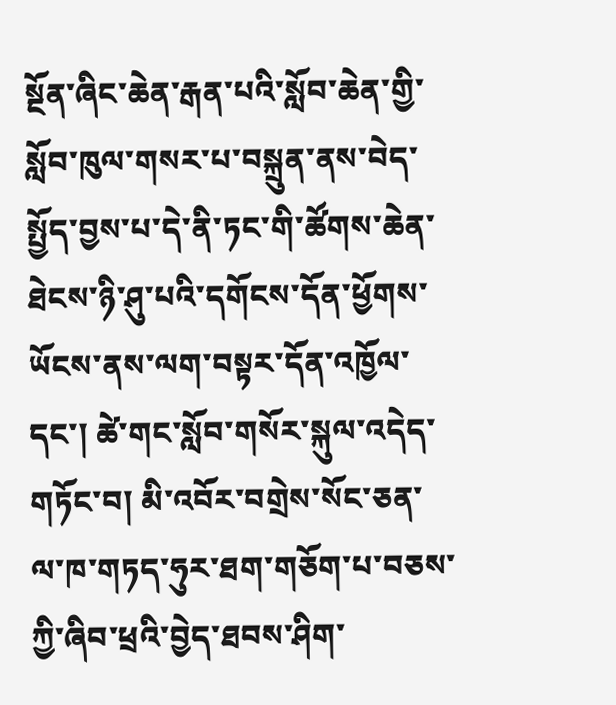སྔོན་ཞིང་ཆེན་རྒན་པའི་སློབ་ཆེན་གྱི་སློབ་ཁུལ་གསར་པ་བསྐྲུན་ནས་བེད་སྤྱོད་བྱས་པ་དེ་ནི་ཏང་གི་ཚོགས་ཆེན་ཐེངས་ཉི་ཤུ་པའི་དགོངས་དོན་ཕྱོགས་ཡོངས་ནས་ལག་བསྟར་དོན་འཁྱོལ་དང་། ཚེ་གང་སློབ་གསོར་སྐུལ་འདེད་གཏོང་བ། མི་འབོར་བགྲེས་སོང་ཅན་ལ་ཁ་གཏད་ཧུར་ཐག་གཅོག་པ་བཅས་ཀྱི་ཞིབ་ཕྲའི་བྱེད་ཐབས་ཤིག་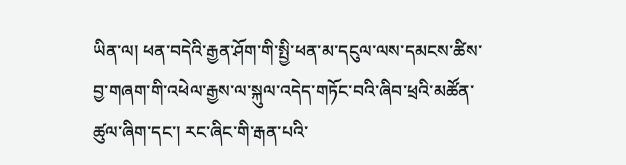ཡིན་ལ། ཕན་བདེའི་རྒྱན་ཤོག་གི་སྤྱི་ཕན་མ་དངུལ་ལས་དམངས་ཚིས་བྱ་གཞག་གི་འཕེལ་རྒྱས་ལ་སྐུལ་འདེད་གཏོང་བའི་ཞིབ་ཕྲའི་མཚོན་ཚུལ་ཞིག་དང་། རང་ཞིང་གི་རྒན་པའི་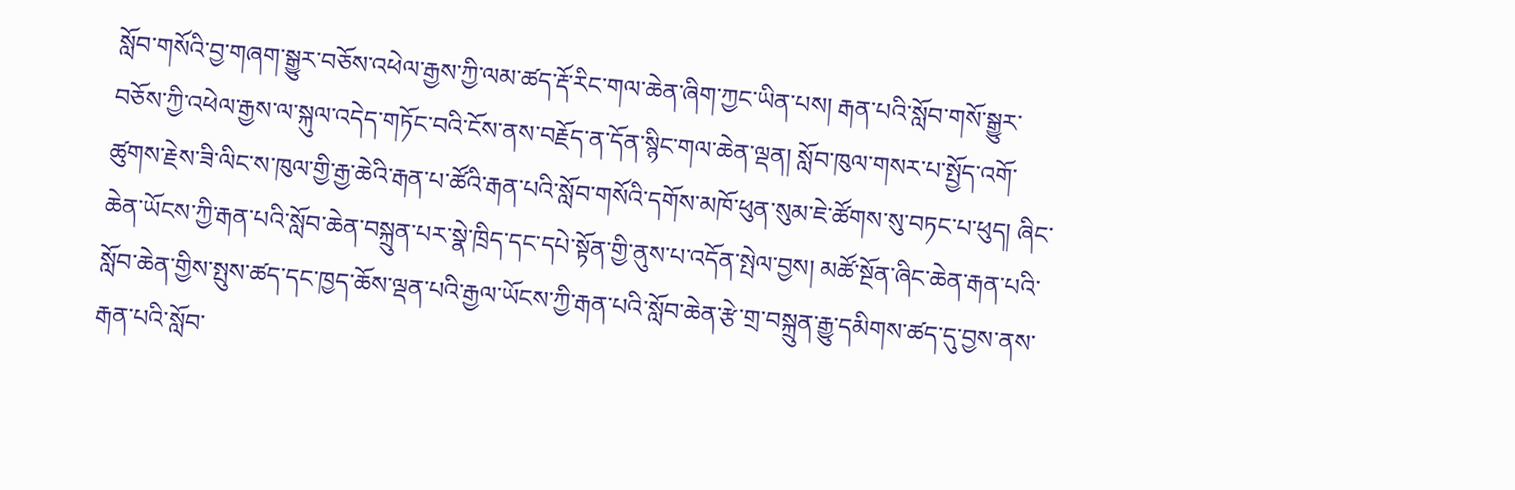སློབ་གསོའི་བྱ་གཞག་སྒྱུར་བཅོས་འཕེལ་རྒྱས་ཀྱི་ལམ་ཚད་རྡོ་རིང་གལ་ཆེན་ཞིག་ཀྱང་ཡིན་པས། རྒན་པའི་སློབ་གསོ་སྒྱུར་བཅོས་ཀྱི་འཕེལ་རྒྱས་ལ་སྐུལ་འདེད་གཏོང་བའི་ངོས་ནས་བརྗོད་ན་དོན་སྙིང་གལ་ཆེན་ལྡན། སློབ་ཁུལ་གསར་པ་སྤྱོད་འགོ་ཚུགས་རྗེས་ཟི་ལིང་ས་ཁུལ་གྱི་རྒྱ་ཆེའི་རྒན་པ་ཚོའི་རྒན་པའི་སློབ་གསོའི་དགོས་མཁོ་ཕུན་སུམ་ཇེ་ཚོགས་སུ་བཏང་པ་ཕུད། ཞིང་ཆེན་ཡོངས་ཀྱི་རྒན་པའི་སློབ་ཆེན་བསྐྲུན་པར་སྣེ་ཁྲིད་དང་དཔེ་སྟོན་གྱི་ནུས་པ་འདོན་སྤེལ་བྱས། མཚོ་སྔོན་ཞིང་ཆེན་རྒན་པའི་སློབ་ཆེན་གྱིས་སྤུས་ཚད་དང་ཁྱད་ཆོས་ལྡན་པའི་རྒྱལ་ཡོངས་ཀྱི་རྒན་པའི་སློབ་ཆེན་རྩེ་གྲ་བསྐྲུན་རྒྱུ་དམིགས་ཚད་དུ་བྱས་ནས་རྒན་པའི་སློབ་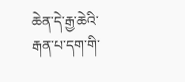ཆེན་དེ་རྒྱ་ཆེའི་རྒན་པ་དག་གི་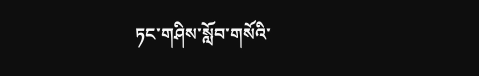ཏང་གཤིས་སློབ་གསོའི་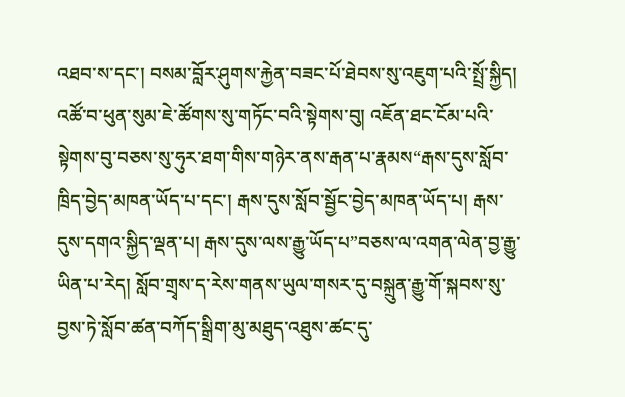འཐབ་ས་དང་། བསམ་བློར་ཤུགས་རྐྱེན་བཟང་པོ་ཐེབས་སུ་འཇུག་པའི་སྤྲོ་སྐྱིད། འཚོ་བ་ཕུན་སུམ་ཇེ་ཚོགས་སུ་གཏོང་བའི་སྟེགས་བུ། འཇོན་ཐང་ངོམ་པའི་སྟེགས་བུ་བཅས་སུ་ཧུར་ཐག་གིས་གཉེར་ནས་རྒན་པ་རྣམས“རྒས་དུས་སློབ་ཁྲིད་བྱེད་མཁན་ཡོད་པ་དང་། རྒས་དུས་སློབ་སྦྱོང་བྱེད་མཁན་ཡོད་པ། རྒས་དུས་དགའ་སྐྱིད་ལྡན་པ། རྒས་དུས་ལས་རྒྱུ་ཡོད་པ”བཅས་ལ་འགན་ལེན་བྱ་རྒྱུ་ཡིན་པ་རེད། སློབ་གྲྭས་ད་རེས་གནས་ཡུལ་གསར་དུ་བསྐྲུན་རྒྱུ་གོ་སྐབས་སུ་བྱས་ཏེ་སློབ་ཚན་བཀོད་སྒྲིག་མུ་མཐུད་འཐུས་ཚང་དུ་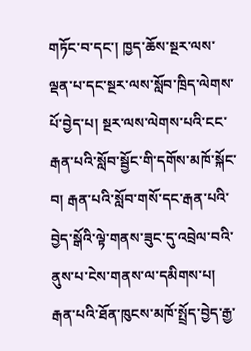གཏོང་བ་དང་། ཁྱད་ཆོས་སྔར་ལས་ལྡན་པ་དང་སྔར་ལས་སློབ་ཁྲིད་ལེགས་པོ་བྱེད་པ། སྔར་ལས་ལེགས་པའི་ངང་རྒན་པའི་སློབ་སྦྱོང་གི་དགོས་མཁོ་སྐོང་བ། རྒན་པའི་སློབ་གསོ་དང་རྒན་པའི་བྱེད་སྒོའི་ལྟེ་གནས་ཟུང་དུ་འབྲེལ་བའི་ནུས་པ་ངེས་གནས་ལ་དམིགས་པ། རྒན་པའི་ཐོན་ཁུངས་མཁོ་སྤྲོད་བྱེད་རྒྱ་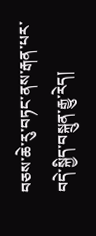བཅས་ཆེ་རུ་བཏང་ནས་རྒན་པར་བདེ་སྐྱིད་བསྐྲུན་རྒྱུ་རེད།